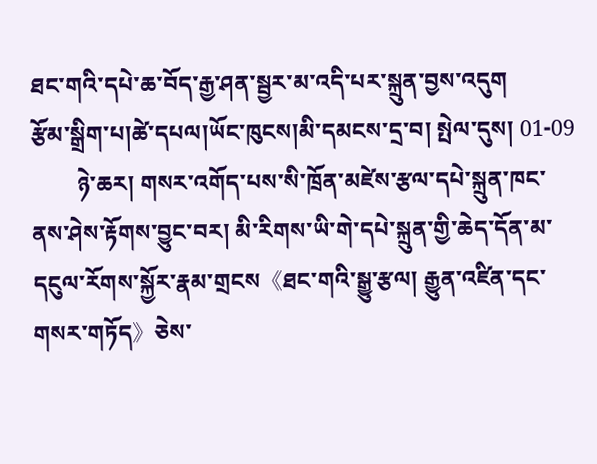ཐང་གའི་དཔེ་ཆ་བོད་རྒྱ་ཤན་སྦྱར་མ་འདི་པར་སྐྲུན་བྱས་འདུག
རྩོམ་སྒྲིག་པ།ཚེ་དཔལ།ཡོང་ཁུངས།མི་དམངས་དྲ་བ། སྤེལ་དུས། 01-09
        ཉེ་ཆར། གསར་འགོད་པས་སི་ཁྲོན་མཛེས་རྩལ་དཔེ་སྐྲུན་ཁང་ནས་ཤེས་རྟོགས་བྱུང་བར། མི་རིགས་ཡི་གེ་དཔེ་སྐྲུན་གྱི་ཆེད་དོན་མ་དངུལ་རོགས་སྐྱོར་རྣམ་གྲངས《ཐང་གའི་སྒྱུ་རྩལ། རྒྱུན་འཛིན་དང་གསར་གཏོད》ཅེས་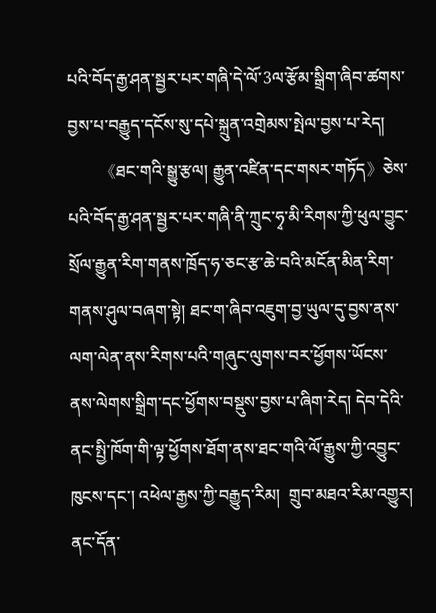པའི་བོད་རྒྱ་ཤན་སྦྱར་པར་གཞི་དེ་ལོ་3ལ་རྩོམ་སྒྲིག་ཞིབ་ཚགས་བྱས་པ་བརྒྱུད་དངོས་སུ་དཔེ་སྐྲུན་འགྲེམས་སྤེལ་བྱས་པ་རེད།
        《ཐང་གའི་སྒྱུ་རྩལ། རྒྱུན་འཛིན་དང་གསར་གཏོད》ཅེས་པའི་བོད་རྒྱ་ཤན་སྦྱར་པར་གཞི་ནི་ཀྲུང་ཧྭ་མི་རིགས་ཀྱི་ཕུལ་བྱུང་སྲོལ་རྒྱུན་རིག་གནས་ཁྲོད་ཧ་ཅང་རྩ་ཆེ་བའི་མངོན་མིན་རིག་གནས་ཤུལ་བཞག་སྟེ། ཐང་ག་ཞིབ་འཇུག་བྱ་ཡུལ་དུ་བྱས་ནས་ལག་ལེན་ནས་རིགས་པའི་གཞུང་ལུགས་བར་ཕྱོགས་ཡོངས་ནས་ལེགས་སྒྲིག་དང་ཕྱོགས་བསྡུས་བྱས་པ་ཞིག་རེད། དེབ་དེའི་ནང་སྤྱི་ཁོག་གི་ལྟ་ཕྱོགས་ཐོག་ནས་ཐང་གའི་ལོ་རྒྱུས་ཀྱི་འབྱུང་ཁུངས་དང་། འཕེལ་རྒྱས་ཀྱི་བརྒྱུད་རིམ།  གྲུབ་མཐའ་རིམ་འགྱུར། ནང་དོན་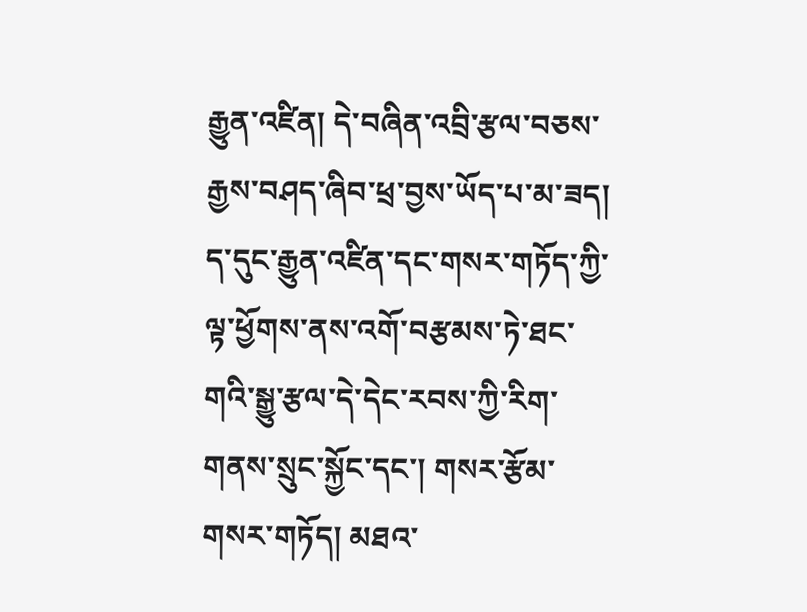རྒྱུན་འཛིན། དེ་བཞིན་འབྲི་རྩལ་བཅས་རྒྱས་བཤད་ཞིབ་ཕྲ་བྱས་ཡོད་པ་མ་ཟད། ད་དུང་རྒྱུན་འཛིན་དང་གསར་གཏོད་ཀྱི་ལྟ་ཕྱོགས་ནས་འགོ་བརྩམས་ཏེ་ཐང་གའི་སྒྱུ་རྩལ་དེ་དེང་རབས་ཀྱི་རིག་གནས་སྲུང་སྐྱོང་དང་། གསར་རྩོམ་གསར་གཏོད། མཐའ་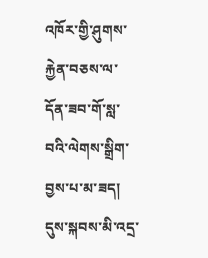འཁོར་གྱི་ཤུགས་རྐྱེན་བཅས་ལ་དོན་ཟབ་གོ་སླ་བའི་ལེགས་སྒྲིག་བྱས་པ་མ་ཟད། དུས་སྐབས་མི་འདྲ་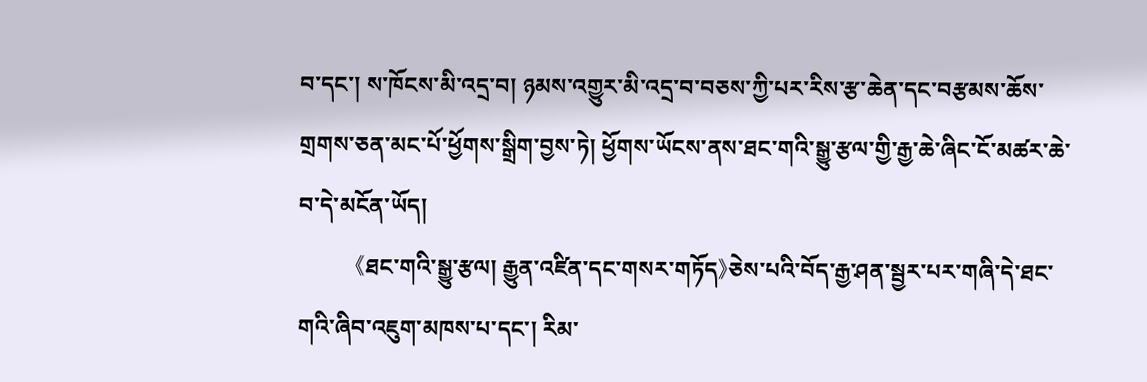བ་དང་། ས་ཁོངས་མི་འདྲ་བ། ཉམས་འགྱུར་མི་འདྲ་བ་བཅས་ཀྱི་པར་རིས་རྩ་ཆེན་དང་བརྩམས་ཆོས་གྲགས་ཅན་མང་པོ་ཕྱོགས་སྒྲིག་བྱས་ཏེ། ཕྱོགས་ཡོངས་ནས་ཐང་གའི་སྒྱུ་རྩལ་གྱི་རྒྱ་ཆེ་ཞིང་ངོ་མཚར་ཆེ་བ་དེ་མངོན་ཡོད།
        《ཐང་གའི་སྒྱུ་རྩལ། རྒྱུན་འཛིན་དང་གསར་གཏོད》ཅེས་པའི་བོད་རྒྱ་ཤན་སྦྱར་པར་གཞི་དེ་ཐང་གའི་ཞིབ་འཇུག་མཁས་པ་དང་། རིམ་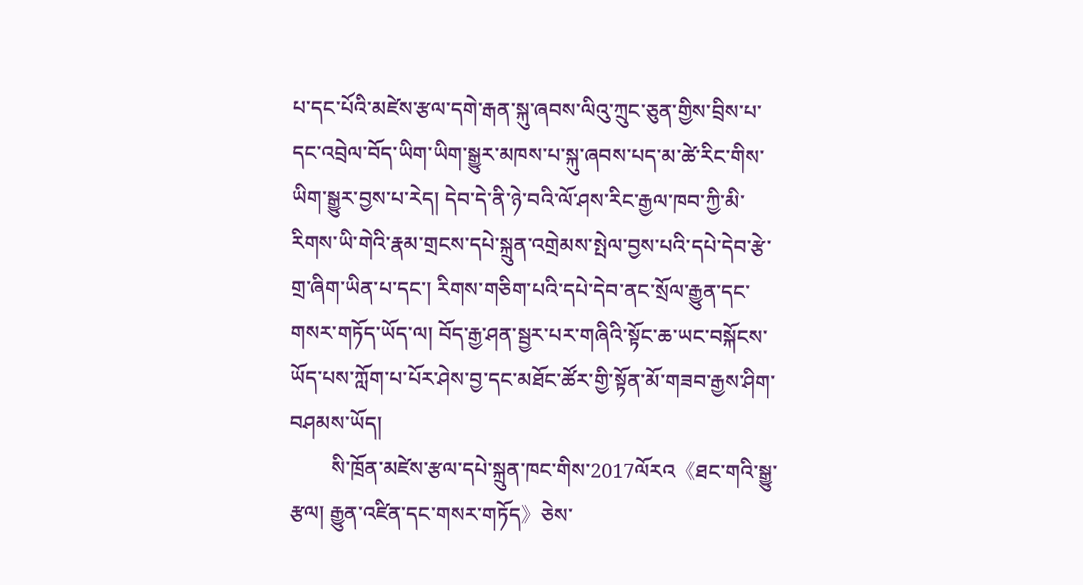པ་དང་པོའི་མཛེས་རྩལ་དགེ་རྒན་སྐུ་ཞབས་ལིའུ་ཀྲུང་ཅུན་གྱིས་བྲིས་པ་དང་འབྲེལ་བོད་ཡིག་ཡིག་སྒྱུར་མཁས་པ་སྐུ་ཞབས་པད་མ་ཚེ་རིང་གིས་ཡིག་སྒྱུར་བྱས་པ་རེད། དེབ་དེ་ནི་ཉེ་བའི་ལོ་ཤས་རིང་རྒྱལ་ཁབ་ཀྱི་མི་རིགས་ཡི་གེའི་རྣམ་གྲངས་དཔེ་སྐྲུན་འགྲེམས་སྤེལ་བྱས་པའི་དཔེ་དེབ་རྩེ་གྲ་ཞིག་ཡིན་པ་དང་། རིགས་གཅིག་པའི་དཔེ་དེབ་ནང་སྲོལ་རྒྱུན་དང་གསར་གཏོད་ཡོད་ལ། བོད་རྒྱ་ཤན་སྦྱར་པར་གཞིའི་སྟོང་ཆ་ཡང་བསྐོངས་ཡོད་པས་ཀློག་པ་པོར་ཤེས་བྱ་དང་མཐོང་ཚོར་གྱི་སྟོན་མོ་གཟབ་རྒྱས་ཤིག་བཤམས་ཡོད།
        སི་ཁྲོན་མཛེས་རྩལ་དཔེ་སྐྲུན་ཁང་གིས་2017ལོརའ《ཐང་གའི་སྒྱུ་རྩལ། རྒྱུན་འཛིན་དང་གསར་གཏོད》ཅེས་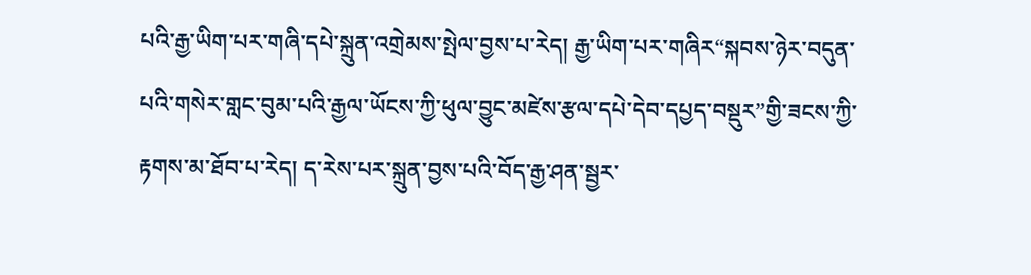པའི་རྒྱ་ཡིག་པར་གཞི་དཔེ་སྐྲུན་འགྲེམས་སྤེལ་བྱས་པ་རེད། རྒྱ་ཡིག་པར་གཞིར“སྐབས་ཉེར་བདུན་པའི་གསེར་གླང་བུམ་པའི་རྒྱལ་ཡོངས་ཀྱི་ཕུལ་བྱུང་མཛེས་རྩལ་དཔེ་དེབ་དཔྱད་བསྡུར”གྱི་ཟངས་ཀྱི་རྟགས་མ་ཐོབ་པ་རེད། ད་རེས་པར་སྐྲུན་བྱས་པའི་བོད་རྒྱ་ཤན་སྦྱར་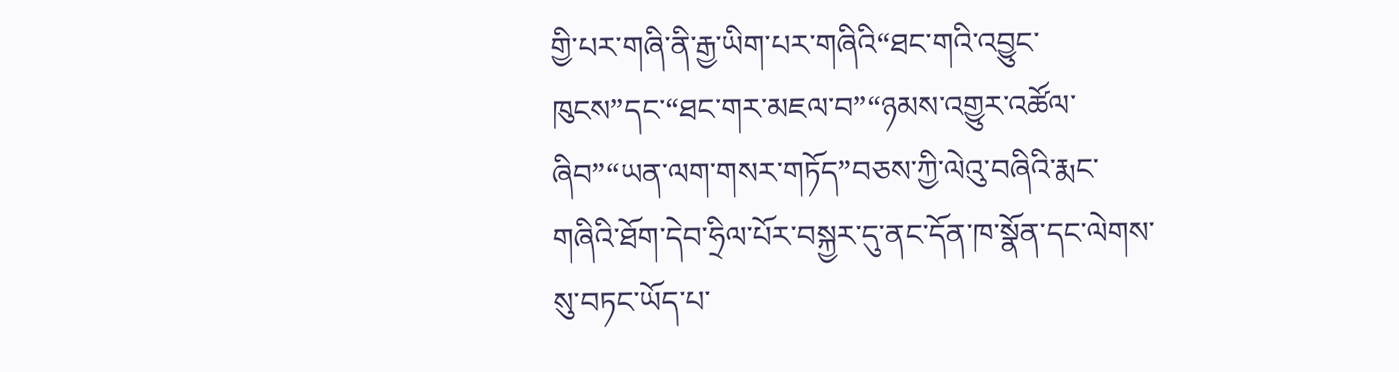གྱི་པར་གཞི་ནི་རྒྱ་ཡིག་པར་གཞིའི“ཐང་གའི་འབྱུང་ཁུངས”དང་“ཐང་གར་མཇལ་བ”“ཉམས་འགྱུར་འཚོལ་ཞིབ”“ཡན་ལག་གསར་གཏོད”བཅས་ཀྱི་ལེའུ་བཞིའི་རྨང་གཞིའི་ཐོག་དེབ་ཧྲིལ་པོར་བསྐྱར་དུ་ནང་དོན་ཁ་སྣོན་དང་ལེགས་སུ་བཏང་ཡོད་པ་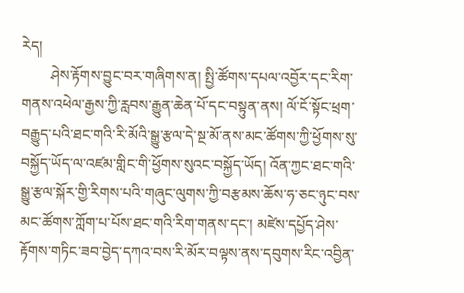རེད།
        ཤེས་རྟོགས་བྱུང་བར་གཞིགས་ན། སྤྱི་ཚོགས་དཔལ་འབྱོར་དང་རིག་གནས་འཕེལ་རྒྱས་ཀྱི་རླབས་རྒྱུན་ཆེན་པོ་དང་བསྟུན་ནས། ལོ་ངོ་སྟོང་ཕྲག་བརྒྱུད་པའི་ཐང་གའི་རི་མོའི་སྒྱུ་རྩལ་དེ་སྔ་མོ་ནས་མང་ཚོགས་ཀྱི་ཕྱོགས་སུ་བསྐྱོད་ཡོད་ལ་འཛམ་གླིང་གི་ཕྱོགས་སུའང་བསྐྱོད་ཡོད། འོན་ཀྱང་ཐང་གའི་སྒྱུ་རྩལ་སྐོར་གྱི་རིགས་པའི་གཞུང་ལུགས་ཀྱི་བརྩམས་ཆོས་ཧ་ཅང་ཉུང་བས་མང་ཚོགས་ཀློག་པ་པོས་ཐང་གའི་རིག་གནས་དང་། མཛེས་དཔྱོད་ཤེས་རྟོགས་གཏིང་ཟབ་བྱེད་དཀའ་བས་རི་མོར་བལྟས་ནས་དབུགས་རིང་འབྱིན་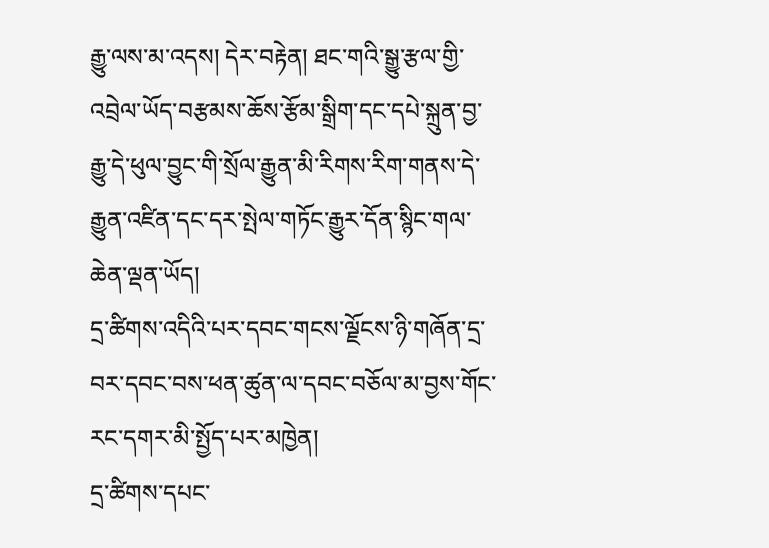རྒྱུ་ལས་མ་འདས། དེར་བརྟེན། ཐང་གའི་སྒྱུ་རྩལ་གྱི་འབྲེལ་ཡོད་བརྩམས་ཆོས་རྩོམ་སྒྲིག་དང་དཔེ་སྐྲུན་བྱ་རྒྱུ་དེ་ཕུལ་བྱུང་གི་སྲོལ་རྒྱུན་མི་རིགས་རིག་གནས་དེ་རྒྱུན་འཛིན་དང་དར་སྤེལ་གཏོང་རྒྱུར་དོན་སྙིང་གལ་ཆེན་ལྡན་ཡོད།
དྲ་ཚིགས་འདིའི་པར་དབང་གངས་ལྗོངས་ཉི་གཞོན་དྲ་བར་དབང་བས་ཕན་ཚུན་ལ་དབང་བཅོལ་མ་བྱས་གོང་རང་དགར་མི་སྤྱོད་པར་མཁྱེན།
དྲ་ཚིགས་དཔང་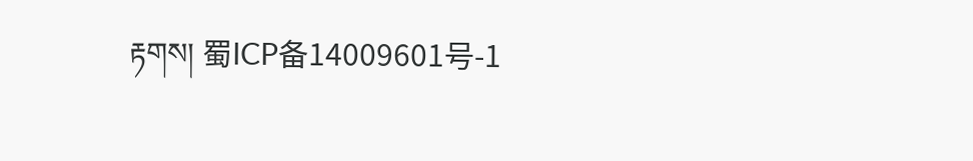རྟགས། 蜀ICP备14009601号-1